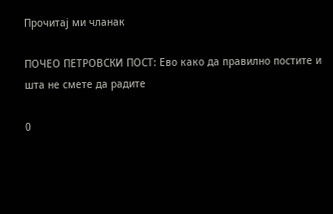Прочитај ми чланак

ПОЧЕО ПЕТРОВСКИ ПОСТ: Ево како да правилно постите и шта не смете да радите

0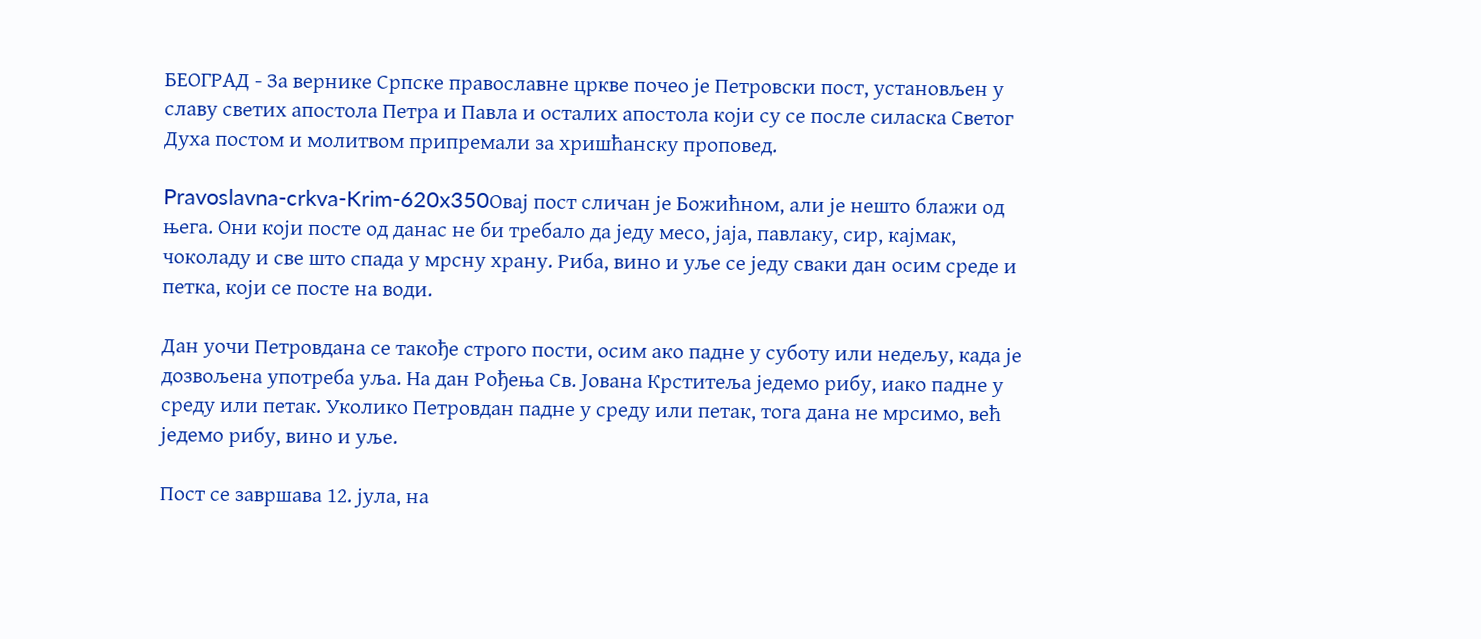БЕОГРАД - За вернике Српске православне цркве почео је Петровски пост, установљен у славу светих апостола Петра и Павла и осталих апостола који су се после силаска Светог Духа постом и молитвом припремали за хришћанску проповед.

Pravoslavna-crkva-Krim-620x350Овај пост сличан је Божићном, али је нешто блажи од њега. Они који посте од данас не би требало да једу месо, јаја, павлаку, сир, кајмак, чоколаду и све што спада у мрсну храну. Риба, вино и уље се једу сваки дан осим среде и петка, који се посте на води.

Дан уочи Петровдана се такође строго пости, осим ако падне у суботу или недељу, када је дозвољена употреба уља. На дан Рођења Св. Јована Крститеља једемо рибу, иако падне у среду или петак. Уколико Петровдан падне у среду или петак, тога дана не мрсимо, већ једемо рибу, вино и уље.

Пост се завршава 12. јула, на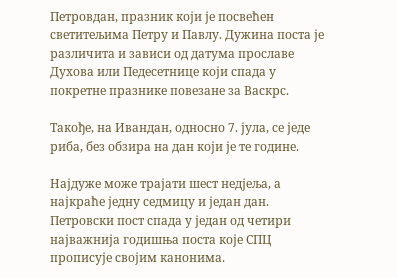Петровдан, празник који је посвећен светитељима Петру и Павлу. Дужина поста је различита и зависи од датума прославе Духова или Педесетнице који спада у покретне празнике повезане за Васкрс.

Такође, на Ивандан, односно 7. јула, се једе риба, без обзира на дан који је те године.

Најдуже може трајати шест недјеља, а најкраће једну седмицу и један дан. Петровски пост спада у један од четири најважнија годишња поста које СПЦ прописује својим канонима.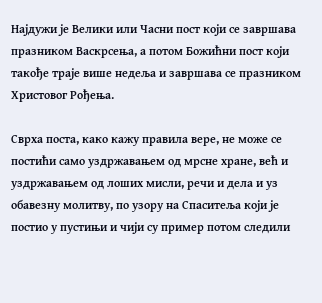Најдужи је Велики или Часни пост који се завршава празником Васкрсења, а потом Божићни пост који такође траје више недеља и завршава се празником Христовог Рођења.

Сврха поста, како кажу правила вере, не може се постићи само уздржавањем од мрсне хране, већ и уздржавањем од лоших мисли, речи и дела и уз обавезну молитву, по узору на Спаситеља који је постио у пустињи и чији су пример потом следили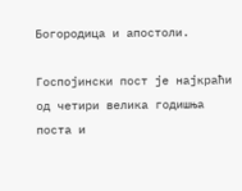Богородица и апостоли.

Госпојински пост је најкраћи од четири велика годишња поста и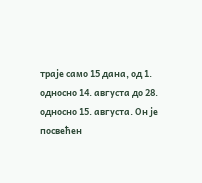траје само 15 дана, од 1. односно 14. августа до 28. односно 15. августа. Он је посвећен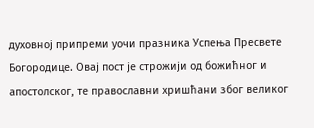духовној припреми уочи празника Успења Пресвете Богородице. Овај пост је строжији од божићног и апостолског, те православни хришћани због великог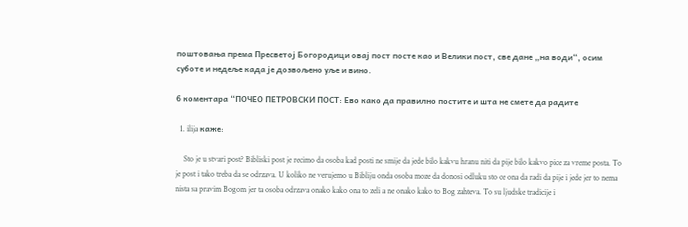поштовања према Пресветој Богородици овај пост посте као и Велики пост, све дане „на води“, осим суботе и недеље када је дозвољено уље и вино.

6 коментара “ПОЧЕО ПЕТРОВСКИ ПОСТ: Ево како да правилно постите и шта не смете да радите

  1. ilija каже:

    Sto je u stvari post? Bibliski post je recimo da osoba kad posti ne smije da jede bilo kakvu hranu niti da pije bilo kakvo pice za vreme posta. To je post i tako treba da se odrzava. U koliko ne verujemo u Bibliju onda osoba moze da donosi odluku sto ce ona da radi da pije i jede jer to nema nista sa pravim Bogom jer ta osoba odrzava onako kako ona to zeli a ne onako kako to Bog zahteva. To su ljudske tradicije i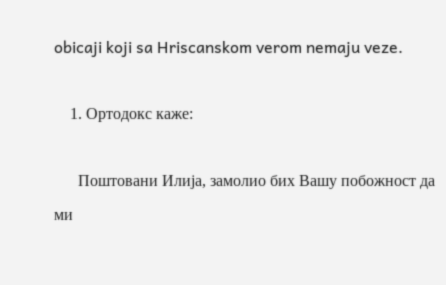obicaji koji sa Hriscanskom verom nemaju veze.

    1. Ортодокс каже:

      Поштовани Илија, замолио бих Вашу побожност да ми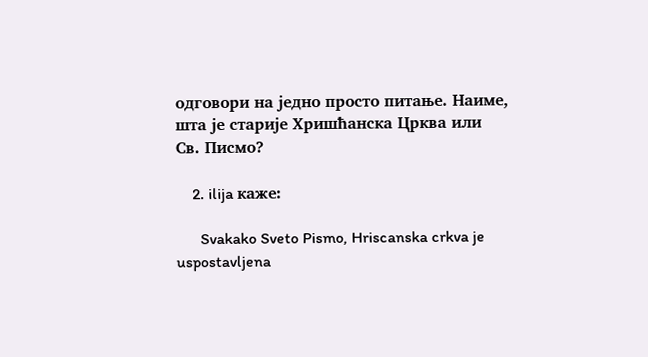одговори на једно просто питање. Наиме, шта је старије Хришћанска Црква или Св. Писмо?

    2. ilija каже:

      Svakako Sveto Pismo, Hriscanska crkva je uspostavljena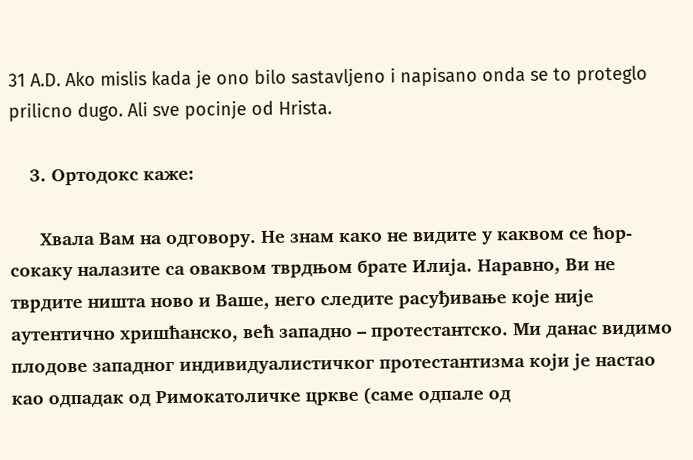31 A.D. Ako mislis kada je ono bilo sastavljeno i napisano onda se to proteglo prilicno dugo. Ali sve pocinje od Hrista.

    3. Ортодокс каже:

      Хвала Вам на одговору. Не знам како не видите у каквом се ћор-сокаку налазите са оваквом тврдњом брате Илија. Наравно, Ви не тврдите ништа ново и Ваше, него следите расуђивање које није аутентично хришћанско, већ западно – протестантско. Ми данас видимо плодове западног индивидуалистичког протестантизма који је настао као одпадак од Римокатоличке цркве (саме одпале од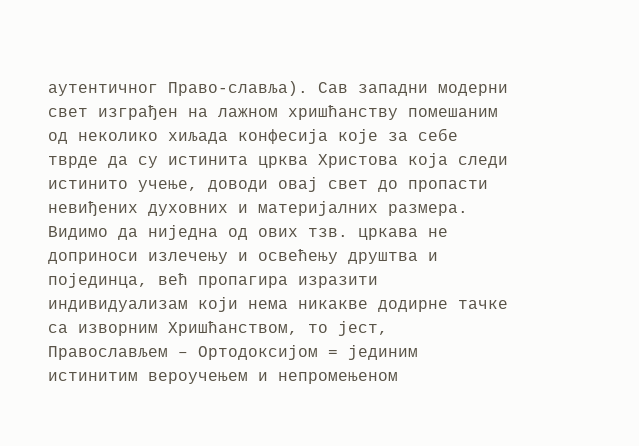аутентичног Право-славља). Сав западни модерни свет изграђен на лажном хришћанству помешаним од неколико хиљада конфесија које за себе тврде да су истинита црква Христова која следи истинито учење, доводи овај свет до пропасти невиђених духовних и материјалних размера. Видимо да ниједна од ових тзв. цркава не доприноси излечењу и освећењу друштва и појединца, већ пропагира изразити индивидуализам који нема никакве додирне тачке са изворним Хришћанством, то јест, Православљем – Ортодоксијом = јединим истинитим вероучењем и непромењеном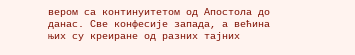вером са континуитетом од Апостола до данас. Све конфесије запада, а већина њих су креиране од разних тајних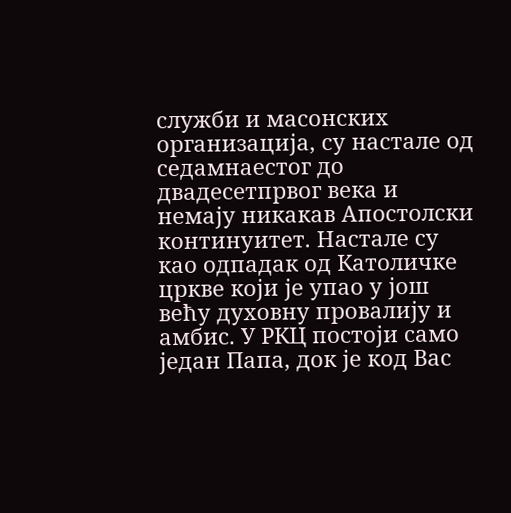служби и масонских организација, су настале од седамнаестог до двадесетпрвог века и немају никакав Апостолски континуитет. Настале су као одпадак од Католичке цркве који је упао у још већу духовну провалију и амбис. У РКЦ постоји само један Папа, док је код Вас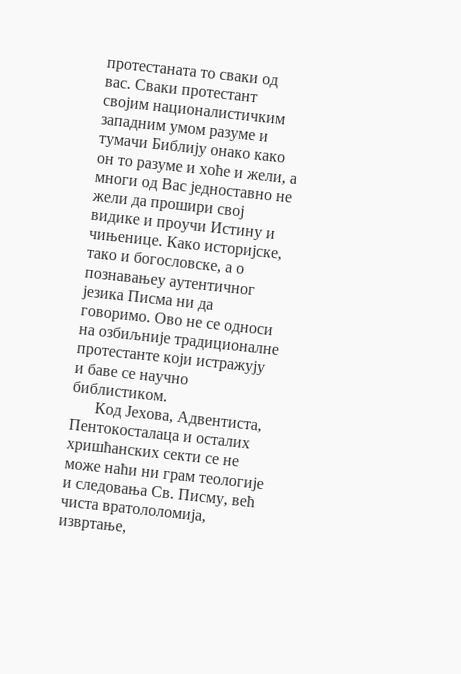протестаната то сваки од вас. Сваки протестант својим националистичким западним умом разуме и тумачи Библију онако како он то разуме и хоће и жели, а многи од Вас једноставно не жели да прошири свој видике и проучи Истину и чињенице. Како историјске, тако и богословске, а о познавањеу аутентичног језика Писма ни да говоримо. Ово не се односи на озбиљније традиционалне протестанте који истражују и баве се научно библистиком.
      Код Јехова, Адвентиста, Пентокосталаца и осталих хришћанских секти се не може наћи ни грам теологије и следовања Св. Писму, већ чиста вратололомија, извртање,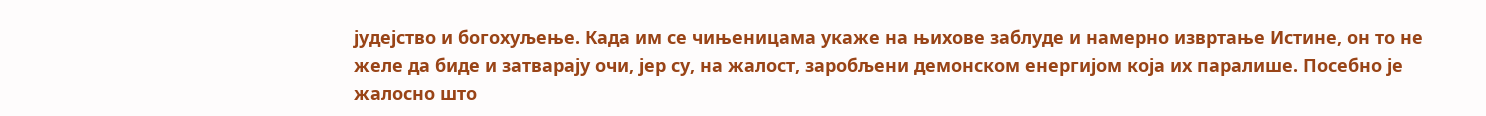јудејство и богохуљење. Када им се чињеницама укаже на њихове заблуде и намерно извртање Истине, он то не желе да биде и затварају очи, јер су, на жалост, заробљени демонском енергијом која их паралише. Посебно је жалосно што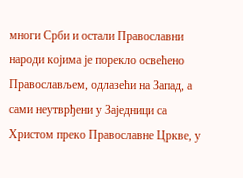многи Срби и остали Православни народи којима је порекло освећено Православљем, одлазећи на Запад, а сами неутврђени у Заједници са Христом преко Православне Цркве, у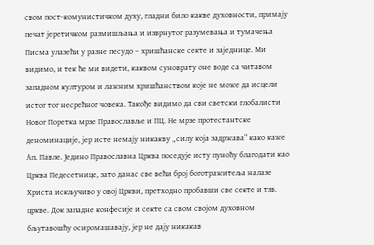свом пост-комунистичком духу, гладни било какве духовности, примају печат јеретичком размишљања и изврнутог разумевања и тумачења Писма улазећи у разне песудо – хришћанске секте и заједнице. Ми видимо, и тек ће ми видети, каквом суноврату оне воде са читавом западном културом и лажним хришћанством које не може да исцели истог тог несрећног човека. Такође видимо да сви светски глобалисти Новог Поретка мрзе Православље и ПЦ. Не мрзе протестантске деноминације, јер исте немају никакву „силу која задржава“ како каже Ап. Павле. Једино Православна Црква поседује исту пуноћу благодати као Црква Педесетнице, зато данас све већи број боготражитеља налазе Христа искључиво у овој Цркви, претходно пробавши све секте и тзв. цркве. Док западне конфесије и секте са свом својом духовном бљутавошћу осиромашавају, јер не дају никакав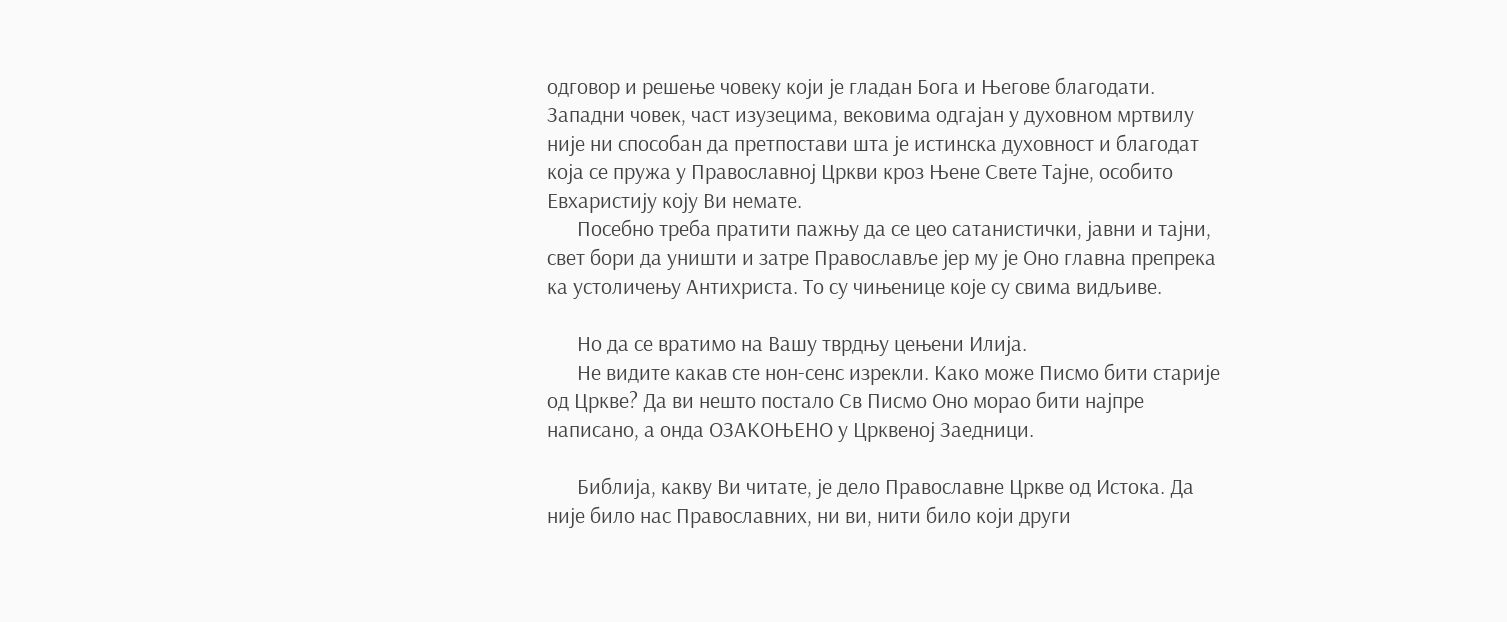одговор и решење човеку који је гладан Бога и Његове благодати. Западни човек, част изузецима, вековима одгајан у духовном мртвилу није ни способан да претпостави шта је истинска духовност и благодат која се пружа у Православној Цркви кроз Њене Свете Тајне, особито Евхаристију коју Ви немате.
      Посебно треба пратити пажњу да се цео сатанистички, јавни и тајни, свет бори да уништи и затре Православље јер му је Оно главна препрека ка устоличењу Антихриста. То су чињенице које су свима видљиве.

      Но да се вратимо на Вашу тврдњу цењени Илија.
      Не видите какав сте нон-сенс изрекли. Како може Писмо бити старије од Цркве? Да ви нешто постало Св Писмо Оно морао бити најпре написано, а онда ОЗАКОЊЕНО у Црквеној Заедници.

      Библија, какву Ви читате, је дело Православне Цркве од Истока. Да није било нас Православних, ни ви, нити било који други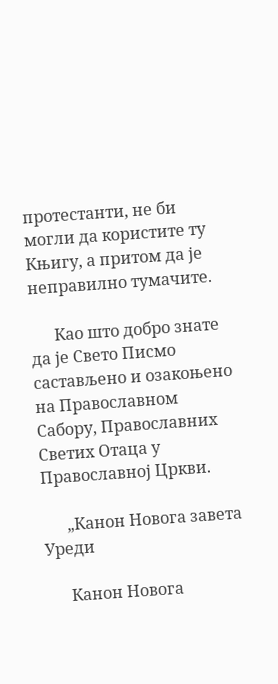протестанти, не би могли да користите ту Књигу, а притом да је неправилно тумачите.

      Као што добро знате да је Свето Писмо састављено и озакоњено на Православном Сабору, Православних Светих Отаца у Православној Цркви.

      „Канон Новога завета Уреди

      Канон Новога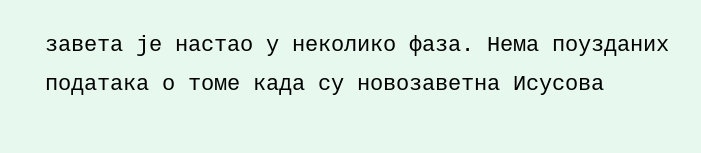завета је настао у неколико фаза. Нема поузданих података о томе када су новозаветна Исусова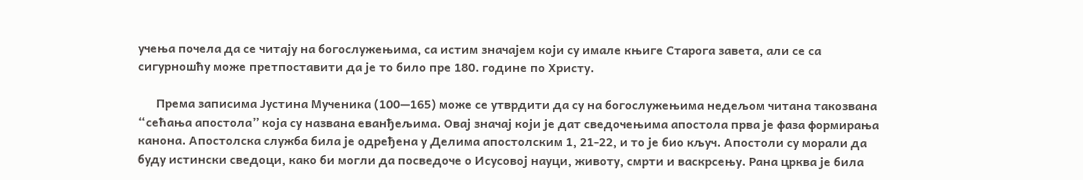учења почела да се читају на богослужењима, са истим значајем који су имале књиге Старога завета, али се са сигурношћу може претпоставити да је то било пре 180. године по Христу.

      Према записима Јустина Мученика (100—165) може се утврдити да су на богослужењима недељом читана такозвана “сећања апостола” која су названа еванђељима. Овај значај који је дат сведочењима апостола прва је фаза формирања канона. Апостолска служба била је одређена у Делима апостолским 1, 21-22, и то је био кључ. Апостоли су морали да буду истински сведоци, како би могли да посведоче о Исусовој науци, животу, смрти и васкрсењу. Рана црква је била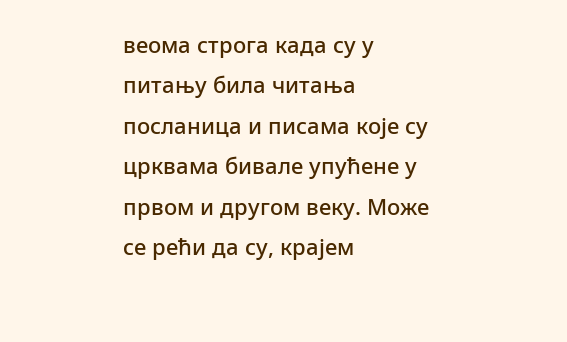веома строга када су у питању била читања посланица и писама које су црквама бивале упућене у првом и другом веку. Може се рећи да су, крајем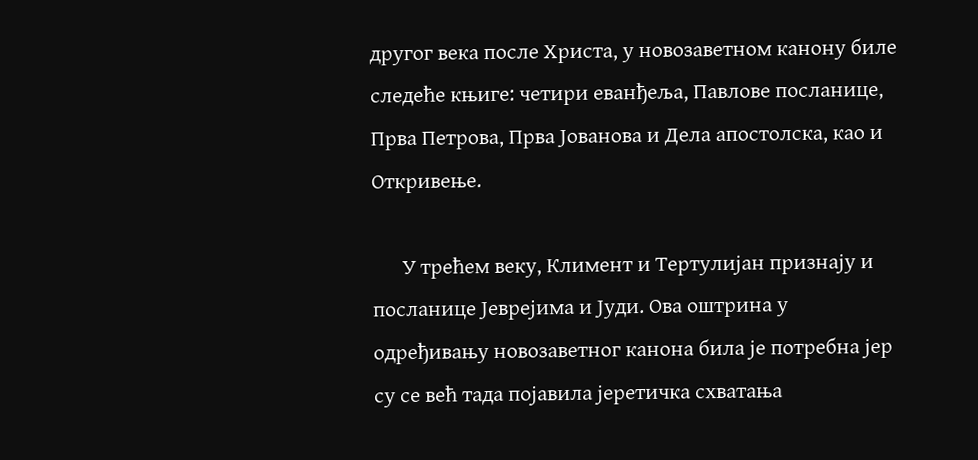другог века после Христа, у новозаветном канону биле следеће књиге: четири еванђеља, Павлове посланице, Прва Петрова, Прва Јованова и Дела апостолска, као и Откривење.

      У трећем веку, Климент и Тертулијан признају и посланице Јеврејима и Јуди. Ова оштрина у одређивању новозаветног канона била је потребна јер су се већ тада појавила јеретичка схватања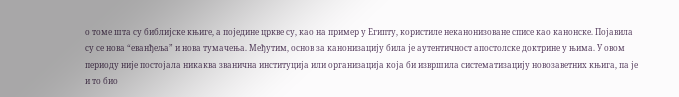о томе шта су библијске књиге, а поједине цркве су, као на пример у Египту, користиле неканонизоване списе као канонске. Појавила су се нова “еванђеља” и нова тумачења. Међутим, основ за канонизацију била је аутентичност апостолске доктрине у њима. У овом периоду није постојала никаква званична институција или организација која би извршила систематизацију новозаветних књига, па је и то био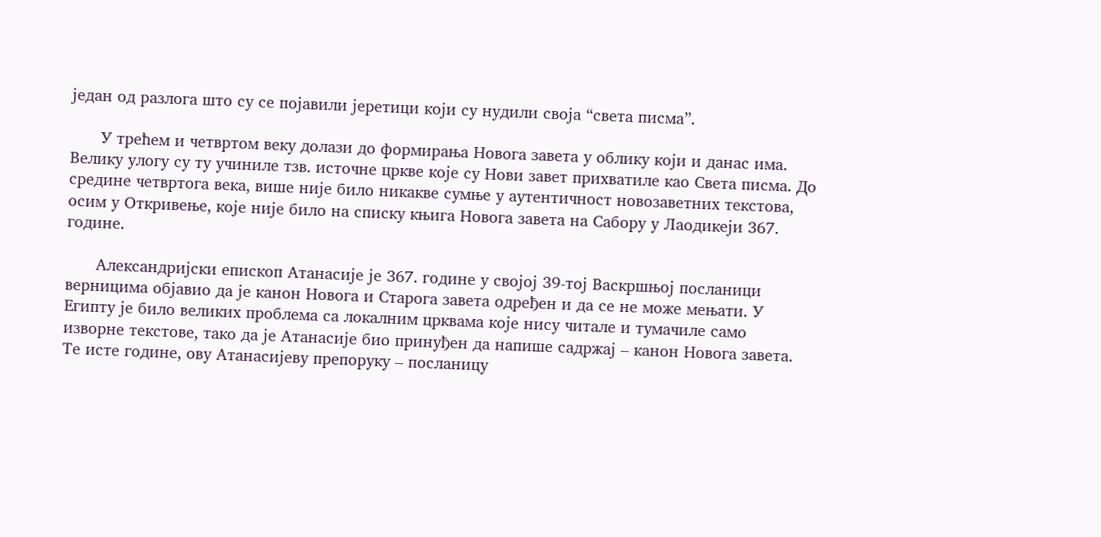један од разлога што су се појавили јеретици који су нудили своја “света писма”.

      У трећем и четвртом веку долази до формирања Новога завета у облику који и данас има. Велику улогу су ту учиниле тзв. источне цркве које су Нови завет прихватиле као Света писма. До средине четвртога века, више није било никакве сумње у аутентичност новозаветних текстова, осим у Откривење, које није било на списку књига Новога завета на Сабору у Лаодикеји 367. године.

      Александријски епископ Атанасије је 367. године у својој 39-тој Васкршњој посланици верницима објавио да је канон Новога и Старога завета одређен и да се не може мењати. У Египту је било великих проблема са локалним црквама које нису читале и тумачиле само изворне текстове, тако да је Атанасије био принуђен да напише садржај – канон Новога завета. Те исте године, ову Атанасијеву препоруку – посланицу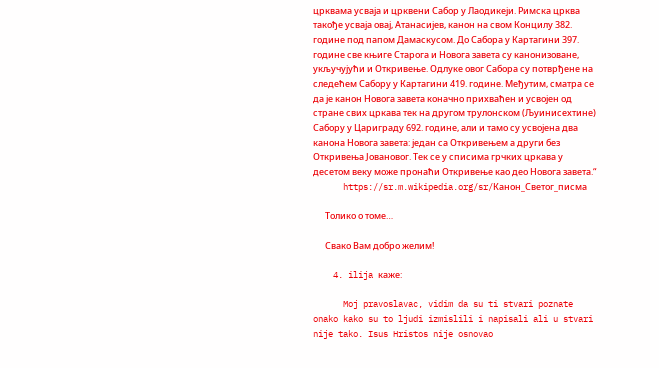црквама усваја и црквени Сабор у Лаодикеји. Римска црква такође усваја овај, Атанасијев, канон на свом Концилу 382. године под папом Дамаскусом. До Сабора у Картагини 397. године све књиге Старога и Новога завета су канонизоване, укључујући и Откривење. Одлуке овог Сабора су потврђене на следећем Сабору у Картагини 419. године. Међутим, сматра се да је канон Новога завета коначно прихваћен и усвојен од стране свих цркава тек на другом трулонском (Љуинисехтине) Сабору у Цариграду 692. године, али и тамо су усвојена два канона Новога завета: један са Откривењем а други без Откривења Јовановог. Тек се у списима грчких цркава у десетом веку може пронаћи Откривење као део Новога завета.“
      https://sr.m.wikipedia.org/sr/Канон_Светог_писма

      Толико о томе…

      Свако Вам добро желим!

    4. ilija каже:

      Moj pravoslavac, vidim da su ti stvari poznate onako kako su to ljudi izmislili i napisali ali u stvari nije tako. Isus Hristos nije osnovao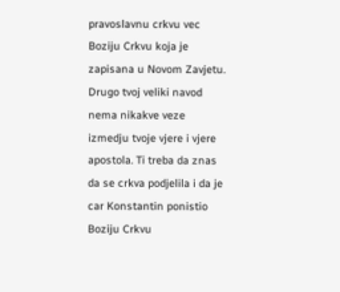pravoslavnu crkvu vec Boziju Crkvu koja je zapisana u Novom Zavjetu. Drugo tvoj veliki navod nema nikakve veze izmedju tvoje vjere i vjere apostola. Ti treba da znas da se crkva podjelila i da je car Konstantin ponistio Boziju Crkvu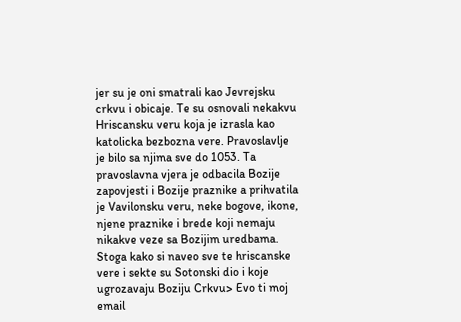jer su je oni smatrali kao Jevrejsku crkvu i obicaje. Te su osnovali nekakvu Hriscansku veru koja je izrasla kao katolicka bezbozna vere. Pravoslavlje je bilo sa njima sve do 1053. Ta pravoslavna vjera je odbacila Bozije zapovjesti i Bozije praznike a prihvatila je Vavilonsku veru, neke bogove, ikone, njene praznike i brede koji nemaju nikakve veze sa Bozijim uredbama. Stoga kako si naveo sve te hriscanske vere i sekte su Sotonski dio i koje ugrozavaju Boziju Crkvu> Evo ti moj email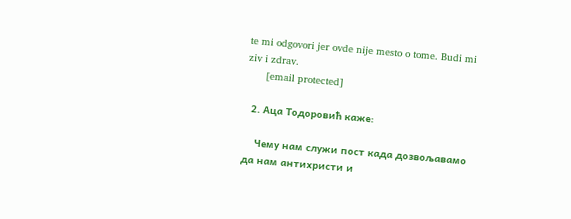te mi odgovori jer ovde nije mesto o tome. Budi mi ziv i zdrav.
      [email protected]

  2. Аца Тодоровић каже:

    Чему нам служи пост када дозвољавамо да нам антихристи и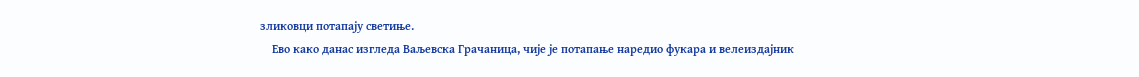зликовци потапају светиње.
    Ево како данас изгледа Ваљевска Грачаница, чије је потапање наредио фукара и велеиздајник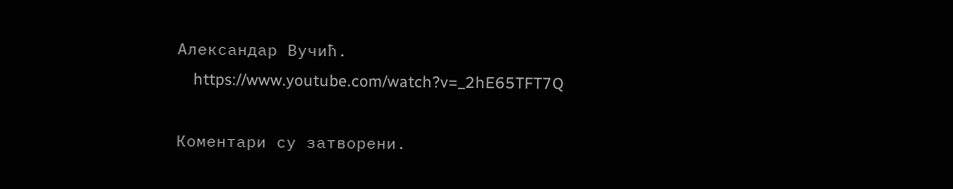Александар Вучић.
    https://www.youtube.com/watch?v=_2hE65TFT7Q

Коментари су затворени.